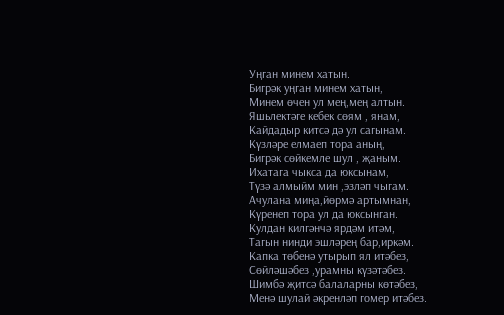Уңган минем хатын.
Бигрәк уңган минем хатын,
Минем өчен ул мең,мең алтын.
Яшьлектәге кебек сөям , янам,
Кайдадыр китсә дә ул сагынам.
Күзләре елмаеп тора аның,
Бигрәк сөйкемле шул , җаным.
Ихатага чыкса да юксынам,
Түзә алмыйм мин ,эзләп чыгам.
Ачулана миңа,йөрмә артымнан,
Күренеп тора ул да юксынган.
Кулдан килгәнчә ярдәм итәм,
Тагын нинди эшләрең бар,иркәм.
Капка төбенә утырып ял итәбез,
Сөйләшәбез ,урамны күзәтәбез.
Шимбә җитсә балаларны көтәбез,
Менә шулай әкренләп гомер итәбез.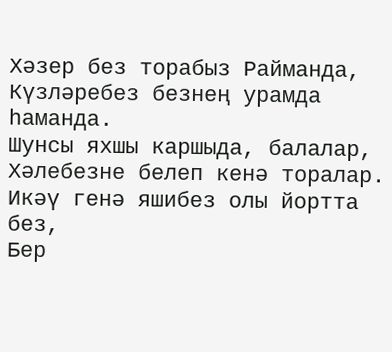Хәзер без торабыз Райманда,
Күзләребез безнең урамда һаманда.
Шунсы яхшы каршыда, балалар,
Хәлебезне белеп кенә торалар.
Икәү генә яшибез олы йортта без,
Бер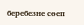беребезне сөеп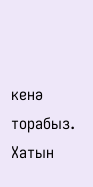кенә торабыз.
Хатын